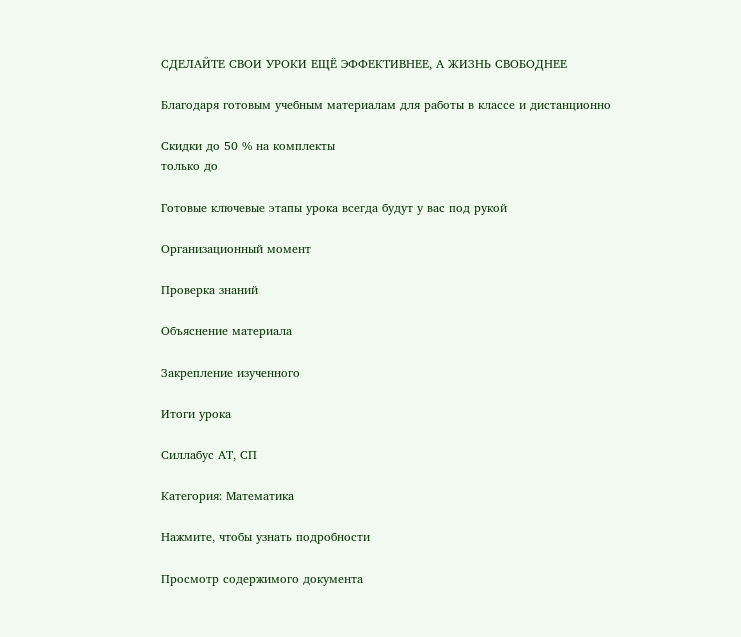СДЕЛАЙТЕ СВОИ УРОКИ ЕЩЁ ЭФФЕКТИВНЕЕ, А ЖИЗНЬ СВОБОДНЕЕ

Благодаря готовым учебным материалам для работы в классе и дистанционно

Скидки до 50 % на комплекты
только до

Готовые ключевые этапы урока всегда будут у вас под рукой

Организационный момент

Проверка знаний

Объяснение материала

Закрепление изученного

Итоги урока

Силлабус АТ, СП

Категория: Математика

Нажмите, чтобы узнать подробности

Просмотр содержимого документа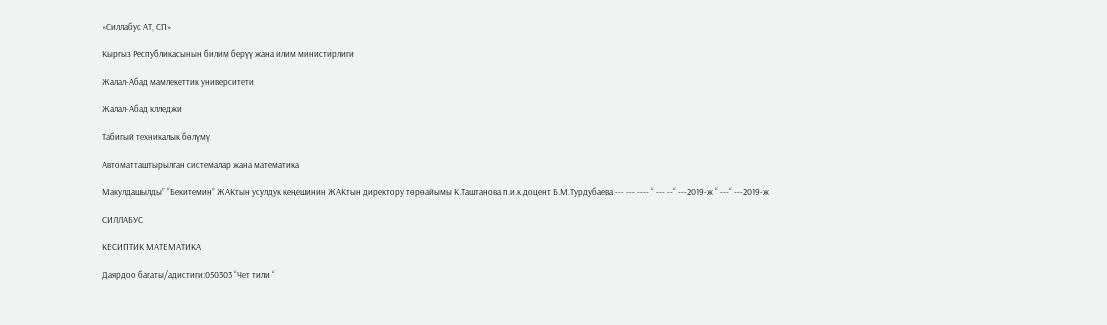«Силлабус АТ, СП»

Кыргыз Республикасынын билим берүү жана илим министирлиги

Жалал-Абад мамлекеттик университети

Жалал-Абад клледжи

Табигый техникалык бөлүмү

Автоматташтырылган системалар жана математика

Макулдашылды” “Бекитемин” ЖАКтын усулдук кеңешинин ЖАКтын директору төрөайымы К.Таштанова п.и.к.доцент Б.М.Турдубаева --- --- ---- “ --- --“ ---2019-ж “ ---“ ---2019-ж

СИЛЛАБУС

КЕСИПТИК МАТЕМАТИКА

Даярдоо багаты/адистиги:050303 “Чет тили “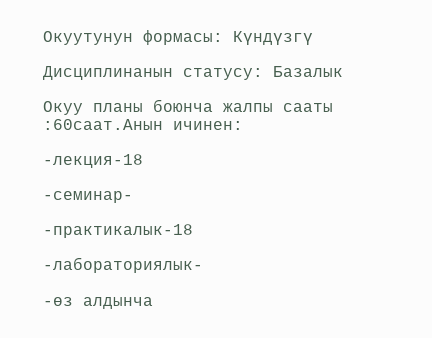Окуутунун формасы: Күндүзгү

Дисциплинанын статусу: Базалык

Окуу планы боюнча жалпы сааты :60саат.Анын ичинен:

-лекция-18

-семинар-

-практикалык-18

-лабораториялык-

-өз алдынча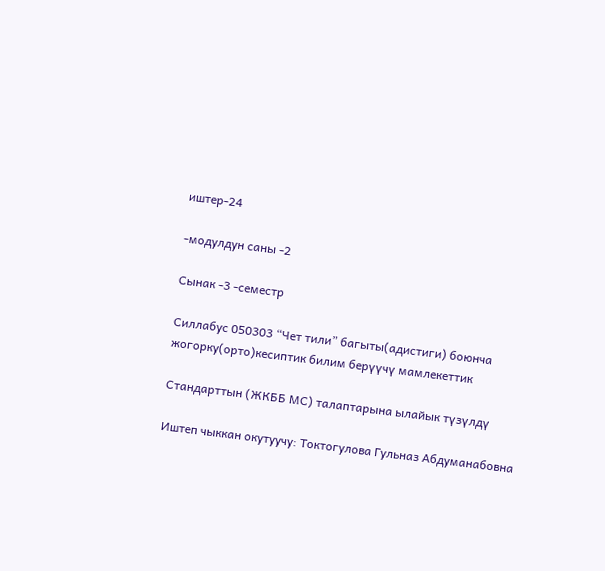иштер-24

-модулдун саны -2

Сынак -3 -семестр

Силлабус 050303 “Чет тили” багыты(адистиги) боюнча жогорку(орто)кесиптик билим берүүчү мамлекеттик

Стандарттын (ЖКББ МС) талаптарына ылайык түзүлдү

Иштеп чыккан окутуучу: Токтогулова Гульназ Абдуманабовна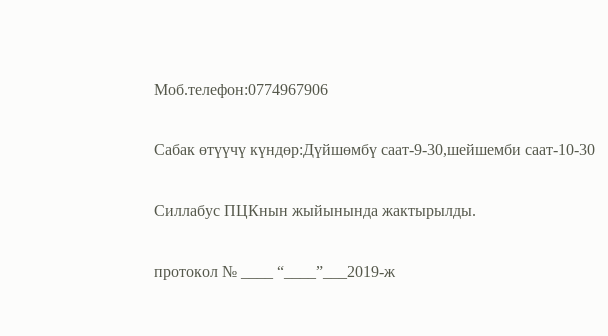Моб.телефон:0774967906

Сабак өтүүчү күндөр:Дүйшөмбү саат-9-30,шейшемби саат-10-30

Силлабус ПЦКнын жыйынында жактырылды.

протокол № ____ “____”___2019-ж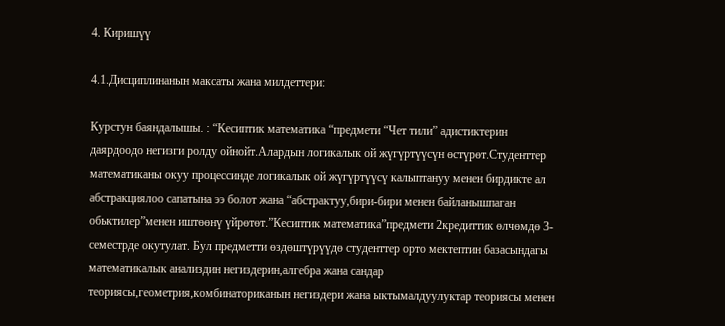4. Киришүү

4.1.Дисциплинанын максаты жана милдеттери:

Курстун баяндалышы. : “Кесиптик математика “предмети “Чет тили” адистиктерин даярдоодо негизги ролду ойнойт.Алардын логикалык ой жүгүртүүсүн өстүрөт.Студенттер математиканы окуу процессинде логикалык ой жүгүртүүсү калыптануу менен бирдикте ал абстракциялоо сапатына ээ болот жана “абстрактуу,бири-бири менен байланышпаган обьктилер”менен иштөөнү үйрөтөт.”Кесиптик математика”предмети 2кредиттик өлчөмдө 3-семестрде окутулат. Бул предметти өздөштүрүүдө студенттер орто мектептин базасындагы математикалык анализдин негиздерин,алгебра жана сандар теориясы,геометрия,комбинаториканын негиздери жана ыктымалдуулуктар теориясы менен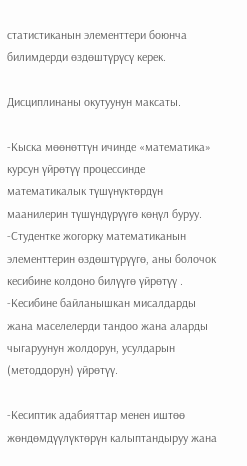статистиканын элементтери боюнча билимдерди өздөштүрүсү керек.

Дисциплинаны окутуунун максаты.

-Кыска мөөнөттүн ичинде «математика» курсун үйрөтүү процессинде математикалык түшүнүктөрдүн маанилерин түшүндүрүүгө көңүл буруу. -Студентке жогорку математиканын элементтерин өздөштүрүүгө, аны болочок кесибине колдоно билүүгө үйрөтүү . -Кесибине байланышкан мисалдарды жана маселелерди тандоо жана аларды чыгаруунун жолдорун, усулдарын (методдорун) үйрөтүү.

-Кесиптик адабияттар менен иштөө жөндөмдүүлүктөрүн калыптандыруу жана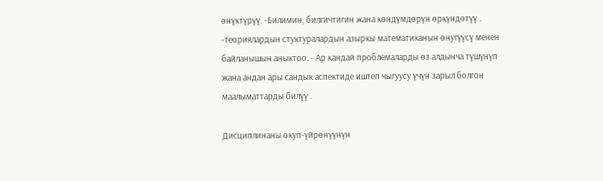өнүктүрүү. -Билимин, билгичтигин жана көндүмдөрүн өркүндөтүү . -теориялардын стуктуралардын азыркы математиканын өнугүүсү менен байланышын аныктоо. - Ар кандай проблемаларды өз алдынча түшүнүп жана андан ары сандык аспектиде иштеп чыгуусу үчүн зарыл болгон маалыматтарды билүү .

Дисциплинаны окуп-үйрөнүүнүн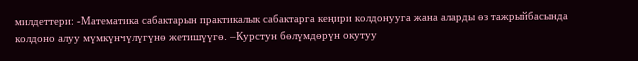милдеттери: -Математика сабактарын практикалык сабактарга кеңири колдонууга жана аларды өз тажрыйбасында колдоно алуу мүмкүнчүлүгүнө жетишүүгө. –Курстун бөлүмдөрүн окутуу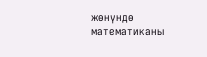жөнүндө математиканы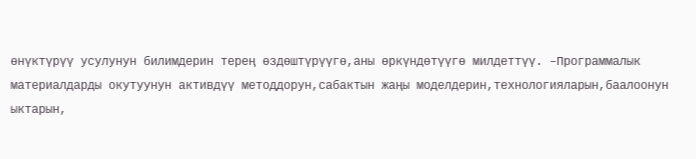өнүктүрүү усулунун билимдерин терең өздөштүрүүгө,аны өркүндөтүүгө милдеттүү. –Программалык материалдарды окутуунун активдүү методдорун,сабактын жаңы моделдерин,технологияларын,баалоонун ыктарын,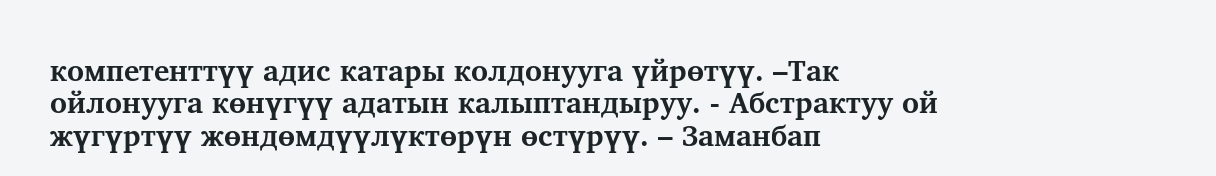компетенттүү адис катары колдонууга үйрөтүү. –Так ойлонууга көнүгүү адатын калыптандыруу. - Абстрактуу ой жүгүртүү жөндөмдүүлүктөрүн өстүрүү. – Заманбап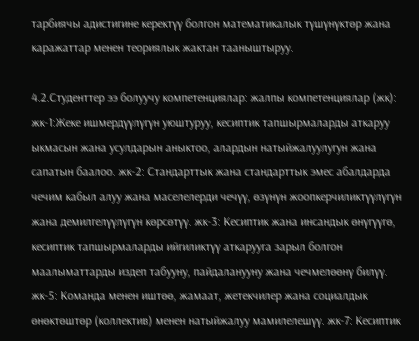тарбиячы адистигине керектүү болгон математикалык түшүнүктөр жана каражаттар менен теориялык жактан тааныштыруу.

4.2.Студенттер ээ болуучу компетенциялар: жалпы компетенциялар (жк): жк-1:Жеке ишмердүүлүгүн уюштуруу, кесиптик тапшырмаларды аткаруу ыкмасын жана усулдарын аныктоо, алардын натыйжалуулугун жана сапатын баалоо. жк-2: Стандарттык жана стандарттык эмес абалдарда чечим кабыл алуу жана маселелерди чечүү, өзүнүн жоопкерчиликтүүлүгүн жана демилгелүүлүгүн көрсөтүү. жк-3: Кесиптик жана инсандык өнүгүүгө, кесиптик тапшырмаларды ийгиликтүү аткарууга зарыл болгон маалыматтарды издеп табууну, пайдаланууну жана чечмелөөнү билүү. жк-5: Команда менен иштөө, жамаат, жетекчилер жана социалдык өнөктөштөр (коллектив) менен натыйжалуу мамилелешүү. жк-7: Кесиптик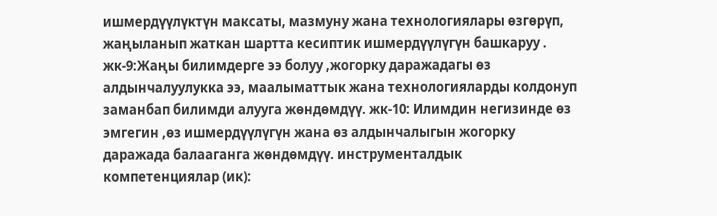ишмердүүлүктүн максаты, мазмуну жана технологиялары өзгөрүп, жаңыланып жаткан шартта кесиптик ишмердүүлүгүн башкаруу . жк-9:Жаңы билимдерге ээ болуу ,жогорку даражадагы өз алдынчалуулукка ээ, маалыматтык жана технологияларды колдонуп заманбап билимди алууга жөндөмдүү. жк-10: Илимдин негизинде өз эмгегин ,өз ишмердүүлүгүн жана өз алдынчалыгын жогорку даражада балааганга жөндөмдүү. инструменталдык компетенциялар (ик):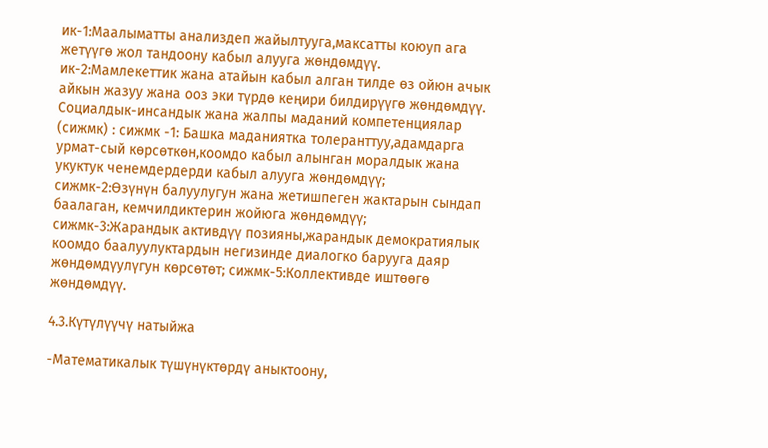ик-1:Маалыматты анализдеп жайылтууга,максатты коюуп ага жетүүгө жол тандоону кабыл алууга жөндөмдүү. ик-2:Мамлекеттик жана атайын кабыл алган тилде өз ойюн ачык айкын жазуу жана ооз эки түрдө кеңири билдирүүгө жөндөмдүү. Социалдык-инсандык жана жалпы маданий компетенциялар (сижмк) : сижмк -1: Башка маданиятка толеранттуу,адамдарга урмат-сый көрсөткөн,коомдо кабыл алынган моралдык жана укуктук ченемдердерди кабыл алууга жөндөмдүү; сижмк-2:Өзүнүн балуулугун жана жетишпеген жактарын сындап баалаган, кемчилдиктерин жойюга жөндөмдүү; сижмк-3:Жарандык активдүү позияны,жарандык демократиялык коомдо баалуулуктардын негизинде диалогко барууга даяр жөндөмдүулүгун көрсөтөт; сижмк-5:Коллективде иштөөгө жөндөмдүү.

4.3.Күтүлүүчү натыйжа

-Математикалык түшүнүктөрдү аныктоону,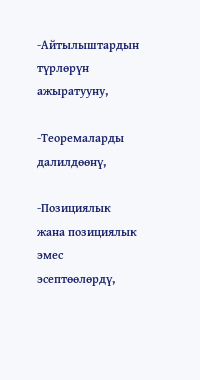-Айтылыштардын түрлөрүн ажыратууну,

-Теоремаларды далилдөөнү,

-Позициялык жана позициялык эмес эсептөөлөрдү,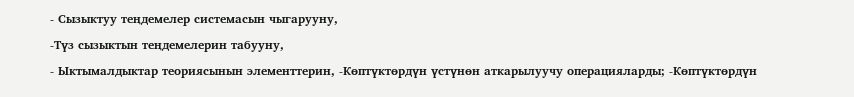- Сызыктуу теңдемелер системасын чыгарууну,

-Түз сызыктын теңдемелерин табууну,

- Ыктымалдыктар теориясынын элементтерин, -Көптүктөрдүн үстүнөн аткарылуучу операцияларды; -Көптүктөрдүн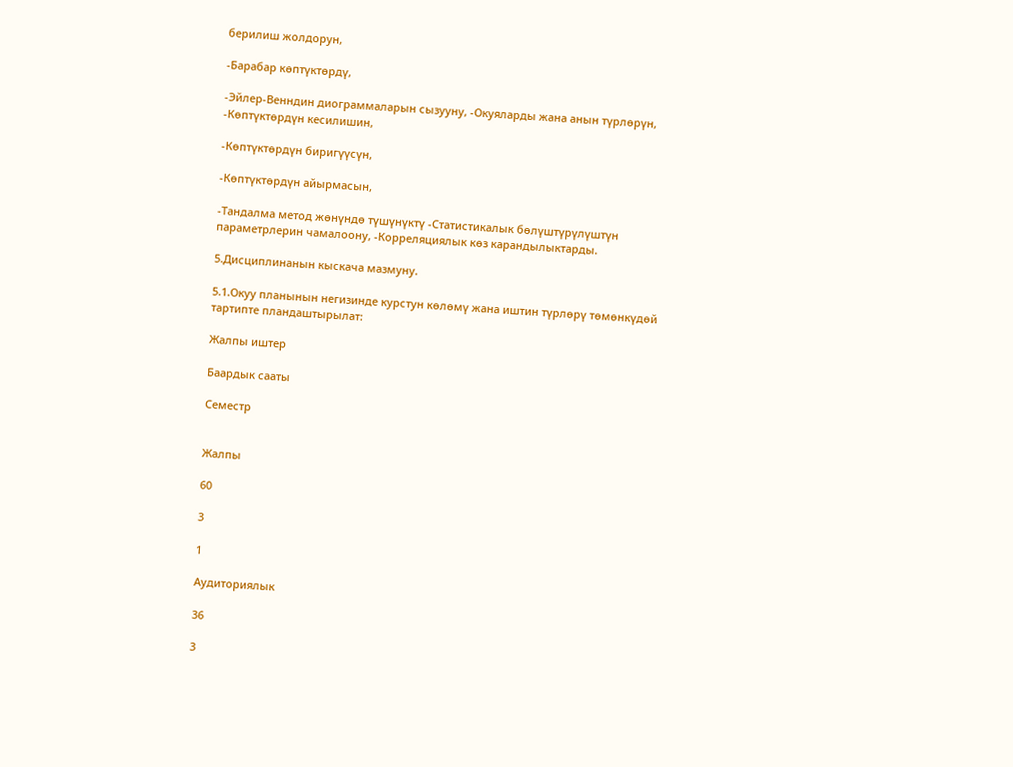берилиш жолдорун,

-Барабар көптүктөрдү,

-Эйлер-Венндин диограммаларын сызууну, -Окуяларды жана анын түрлөрүн, -Көптүктөрдүн кесилишин,

-Көптүктөрдүн биригүүсүн,

-Көптүктөрдүн айырмасын,

-Тандалма метод жөнүндө түшүнүктү -Статистикалык бөлүштүрүлүштүн параметрлерин чамалоону, -Корреляциялык көз карандылыктарды.

5.Дисциплинанын кыскача мазмуну.

5.1.Окуу планынын негизинде курстун көлөмү жана иштин түрлөрү төмөнкүдөй тартипте пландаштырылат:

Жалпы иштер

Баардык сааты

Семестр


Жалпы

60

3

1

Аудиториялык

36

3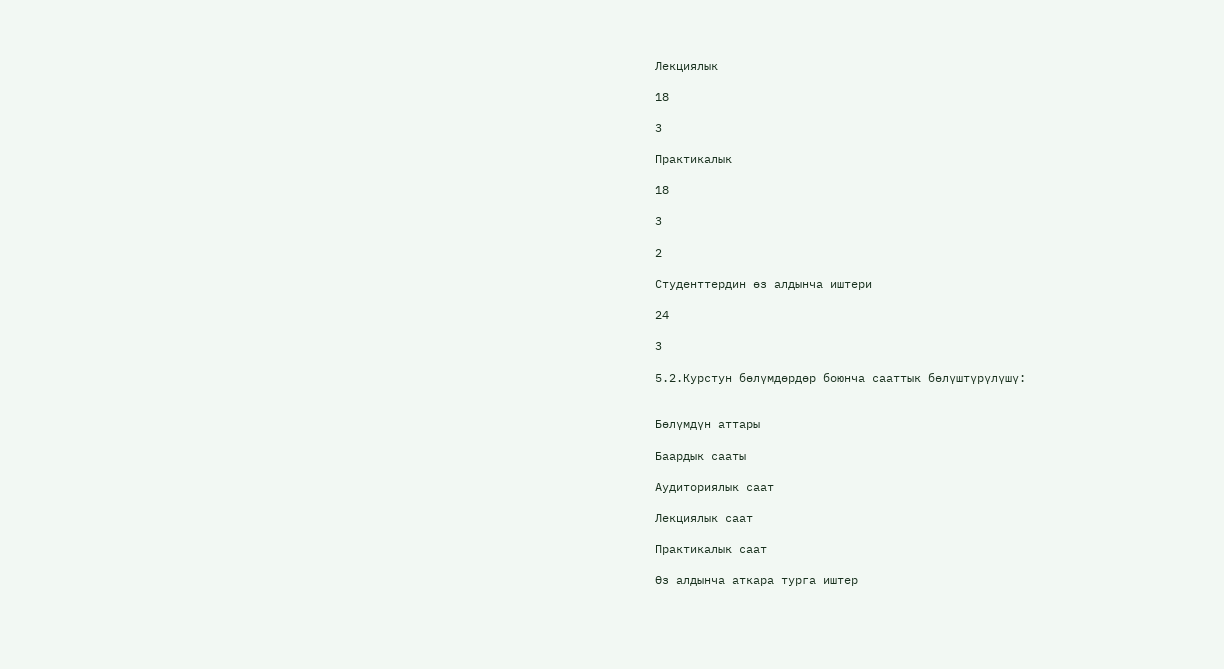Лекциялык

18

3

Практикалык

18

3

2

Студенттердин өз алдынча иштери

24

3

5.2.Курстун бөлүмдөрдөр боюнча сааттык бөлүштүрүлүшү:


Бөлүмдүн аттары

Баардык сааты

Аудиториялык саат

Лекциялык саат

Практикалык саат

Өз алдынча аткара турга иштер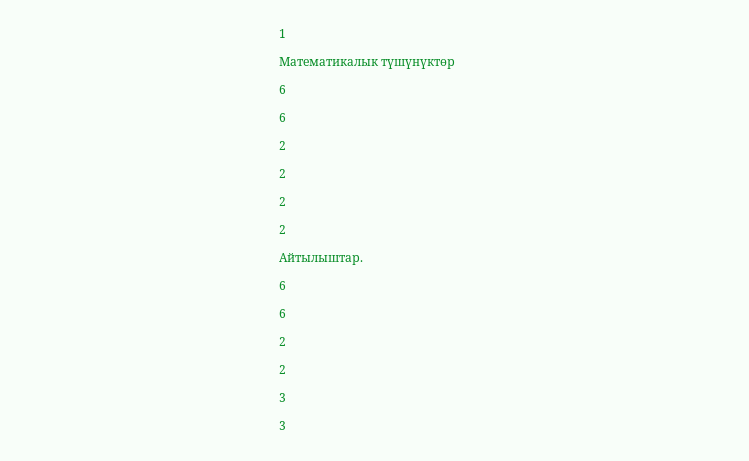1

Математикалык түшүнүктөр

6

6

2

2

2

2

Айтылыштар.

6

6

2

2

3

3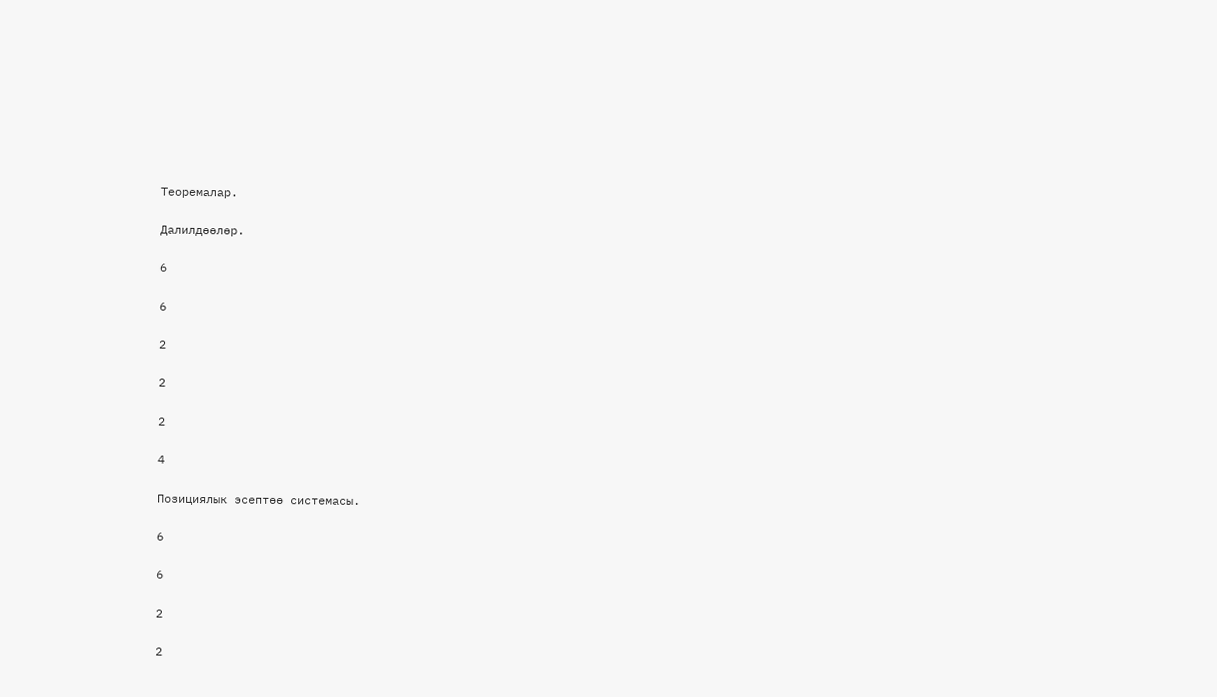Теоремалар.

Далилдөөлөр.

6

6

2

2

2

4

Позициялык эсептөө системасы.

6

6

2

2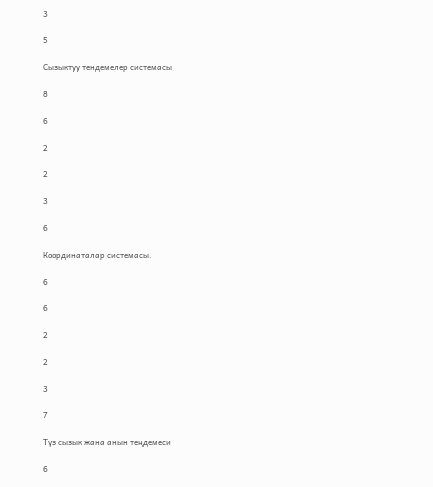3

5

Сызыктуу тендемелер системасы

8

6

2

2

3

6

Координаталар системасы.

6

6

2

2

3

7

Түз сызык жана анын теңдемеси

6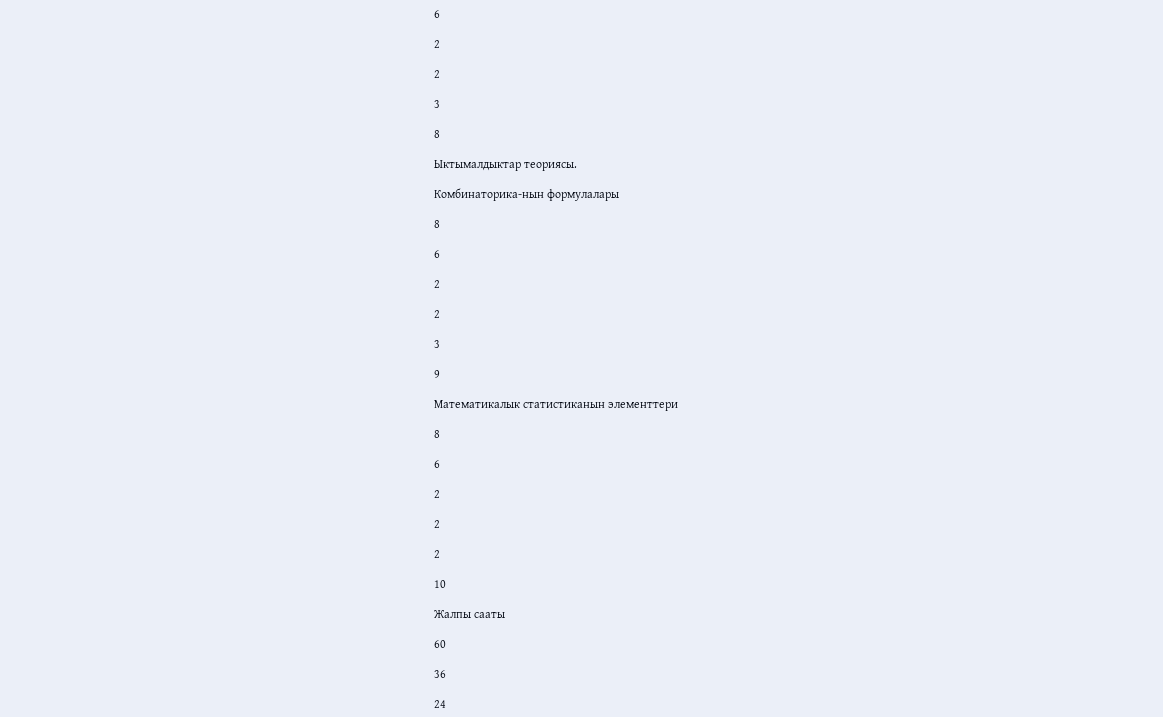6

2

2

3

8

Ыктымалдыктар теориясы.

Комбинаторика-нын формулалары

8

6

2

2

3

9

Математикалык статистиканын элементтери

8

6

2

2

2

10

Жалпы сааты

60

36

24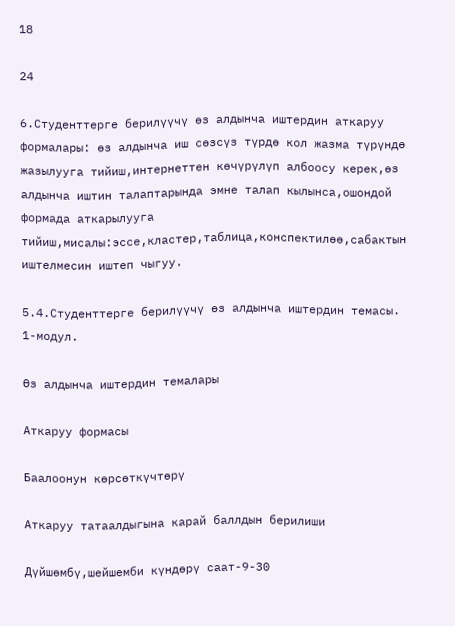18

24

6.Студенттерге берилүүчү өз алдынча иштердин аткаруу формалары: өз алдынча иш сөзсүз түрдө кол жазма түрүндө жазылууга тийиш,интернеттен көчүрүлүп албоосу керек,өз алдынча иштин талаптарында эмне талап кылынса,ошондой формада аткарылууга тийиш,мисалы:эссе,кластер,таблица,конспектилөө,сабактын иштелмесин иштеп чыгуу.

5.4.Студенттерге берилүүчү өз алдынча иштердин темасы. 1-модул.

Өз алдынча иштердин темалары

Аткаруу формасы

Баалоонун көрсөткүчтөрү

Аткаруу татаалдыгына карай баллдын берилиши

Дүйшөмбү,шейшемби күндөрү саат-9-30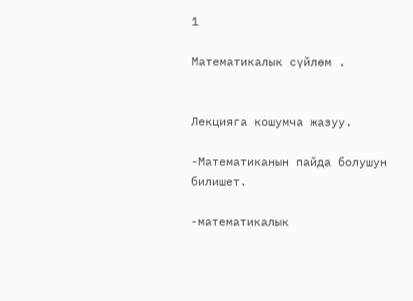1

Математикалык сүйлөм .


Лекцияга кошумча жазуу.

-Математиканын пайда болушун билишет.

-математикалык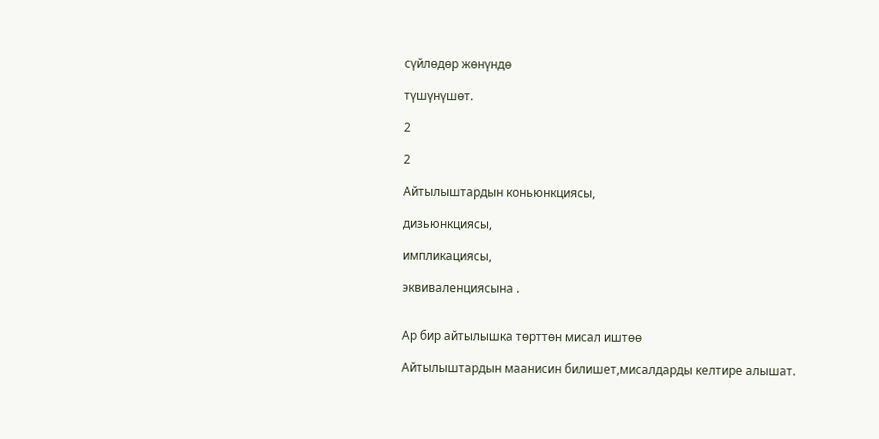сүйлөдөр жөнүндө

түшүнүшөт.

2

2

Айтылыштардын коньюнкциясы,

дизьюнкциясы,

импликациясы,

эквиваленциясына .


Ар бир айтылышка төрттөн мисал иштөө

Айтылыштардын маанисин билишет,мисалдарды келтире алышат.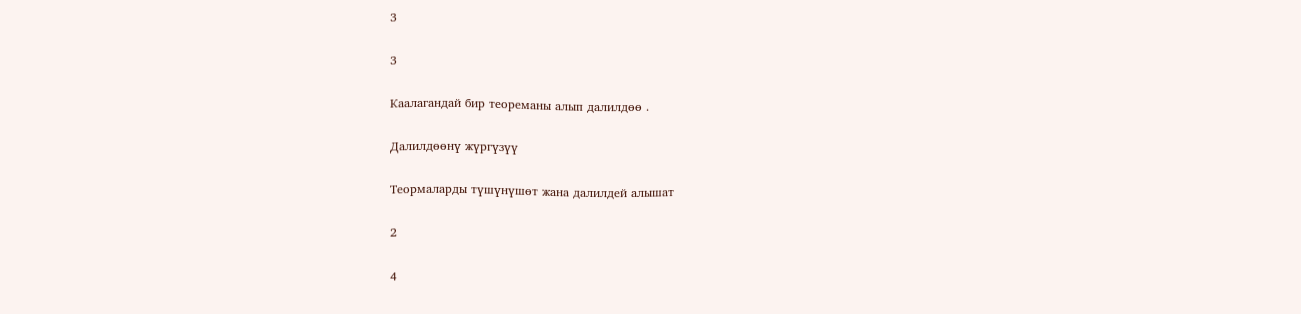3

3

Каалагандай бир теореманы алып далилдөө .

Далилдөөнү жүргүзүү

Теормаларды түшүнүшөт жана далилдей алышат

2

4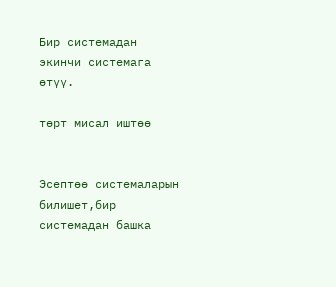Бир системадан экинчи системага өтүү.

төрт мисал иштөө


Эсептөө системаларын билишет,бир системадан башка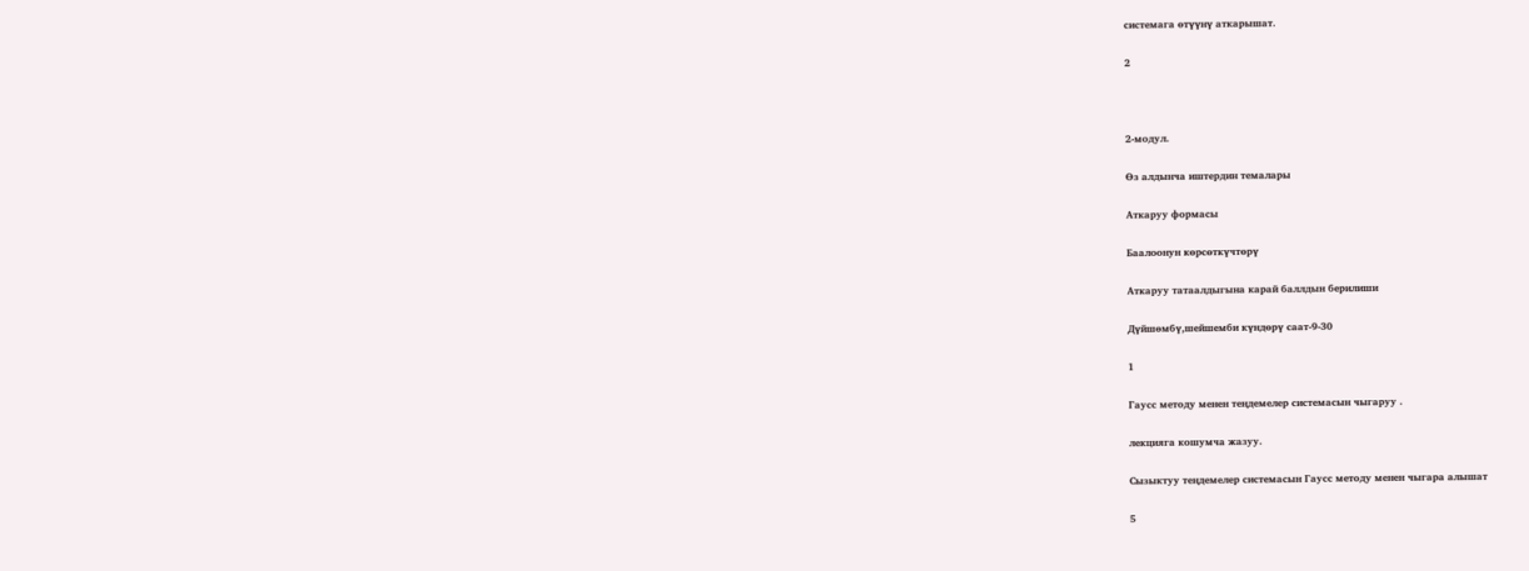системага өтүүнү аткарышат.

2



2-модул.

Өз алдынча иштердин темалары

Аткаруу формасы

Баалоонун көрсөткүчтөрү

Аткаруу татаалдыгына карай баллдын берилиши

Дүйшөмбү,шейшемби күндөрү саат-9-30

1

Гаусс методу менен теңдемелер системасын чыгаруу .

лекцияга кошумча жазуу.

Сызыктуу теңдемелер системасын Гаусс методу менен чыгара алышат

5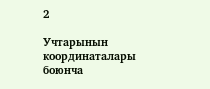2

Учтарынын координаталары боюнча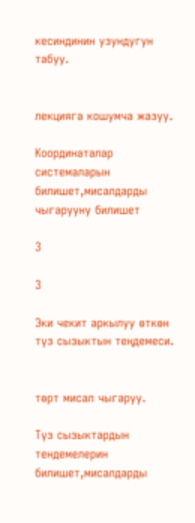кесиндинин узундугун табуу.


лекцияга кошумча жазуу.

Координаталар системаларын билишет,мисалдарды чыгарууну билишет

3

3

Эки чекит аркылуу өткөн түз сызыктын теңдемеси.


төрт мисал чыгаруу.

Түз сызыктардын тендемелерин билишет,мисалдарды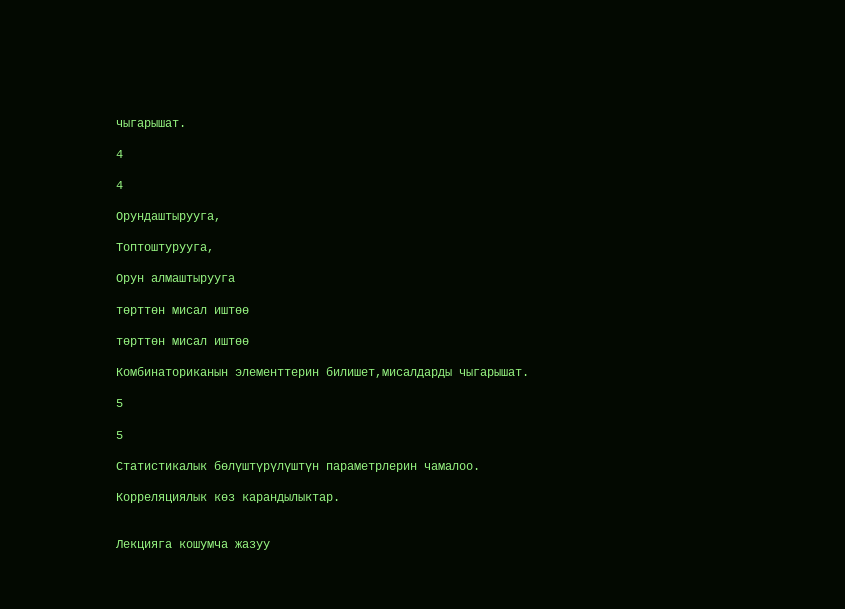чыгарышат.

4

4

Орундаштырууга,

Топтоштурууга,

Орун алмаштырууга

төрттөн мисал иштөө

төрттөн мисал иштөө

Комбинаториканын элементтерин билишет,мисалдарды чыгарышат.

5

5

Статистикалык бөлүштүрүлүштүн параметрлерин чамалоо.

Корреляциялык көз карандылыктар.


Лекцияга кошумча жазуу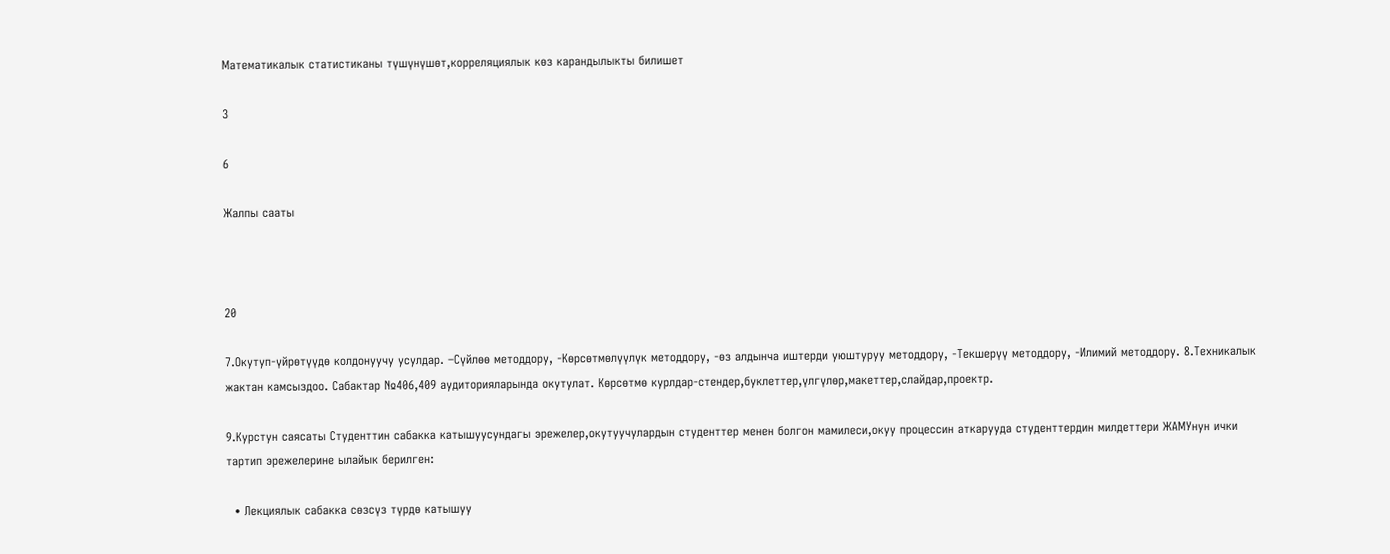Математикалык статистиканы түшүнүшөт,корреляциялык көз карандылыкты билишет

3

6

Жалпы сааты



20

7.Окутуп-үйрөтүүдө колдонуучу усулдар. –Сүйлөө методдору, -Көрсөтмөлүүлүк методдору, -өз алдынча иштерди уюштуруу методдору, -Текшерүү методдору, -Илимий методдору. 8.Техникалык жактан камсыздоо. Сабактар №406,409 аудиторияларында окутулат. Көрсөтмө курлдар-стендер,буклеттер,үлгүлөр,макеттер,слайдар,проектр.

9.Курстун саясаты Студенттин сабакка катышуусундагы эрежелер,окутуучулардын студенттер менен болгон мамилеси,окуу процессин аткарууда студенттердин милдеттери ЖАМУнун ички тартип эрежелерине ылайык берилген:

  • Лекциялык сабакка сөзсүз түрдө катышуу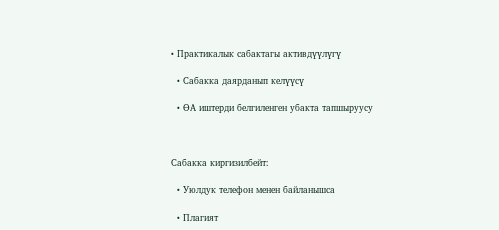• Практикалык сабактагы активдүүлүгү

  • Сабакка даярданып келүүсү

  • ӨА иштерди белгиленген убакта тапшыруусу



Сабакка киргизилбейт:

  • Уюлдук телефон менен байланышса

  • Плагият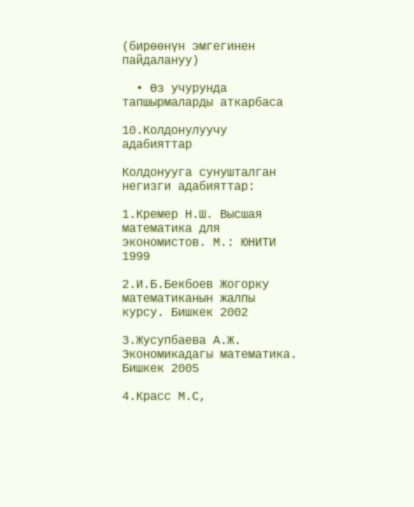(бирөөнүн эмгегинен пайдалануу)

  • Өз учурунда тапшырмаларды аткарбаса

10.Колдонулуучу адабияттар

Колдонууга сунушталган негизги адабияттар:

1.Кремер Н.Ш. Высшая математика для экономистов. М.: ЮНИТИ 1999

2.И.Б.Бекбоев Жогорку математиканын жалпы курсу. Бишкек 2002

3.Жусупбаева А.Ж. Экономикадагы математика. Бишкек 2005

4.Красс М.С,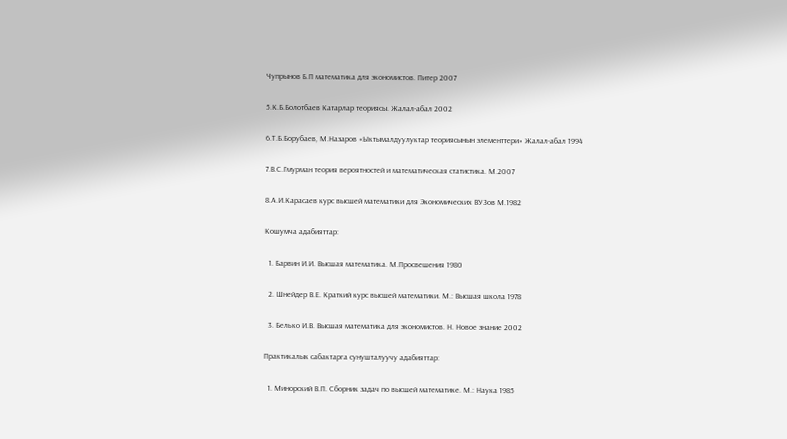Чупрынов Б.П математика для экономистов. Питер 2007

5.К.Б.Болотбаев Катарлар теориясы. Жалал-абал 2002

6.Т.Б.Борубаев, М.Назаров «Ыктымалдуулуктар теориясынын элементтери» Жалал-абал 1994

7.В.С.Гмурман теория вероятностей и математическая статистика. М.2007

8.А.И.Карасаев курс высшей математики для Экономических ВУЗов М.1982

Кошумча адабияттар:

  1. Барвин И.И. Высшая математика. М.Просвешения 1980

  2. Шнейдер В.Е. Краткий курс высшей математики. М.: Высшая школа 1978

  3. Белько И.В. Высшая математика для экономистов. Н. Новое знание 2002

Практикалык сабактарга сунушталуучу адабияттар:

  1. Минорский В.П. Сборник задач по высшей математике. М.: Наука 1985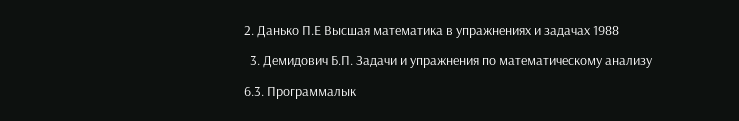2. Данько П.Е Высшая математика в упражнениях и задачах 1988

  3. Демидович Б.П. Задачи и упражнения по математическому анализу

6.3. Программалык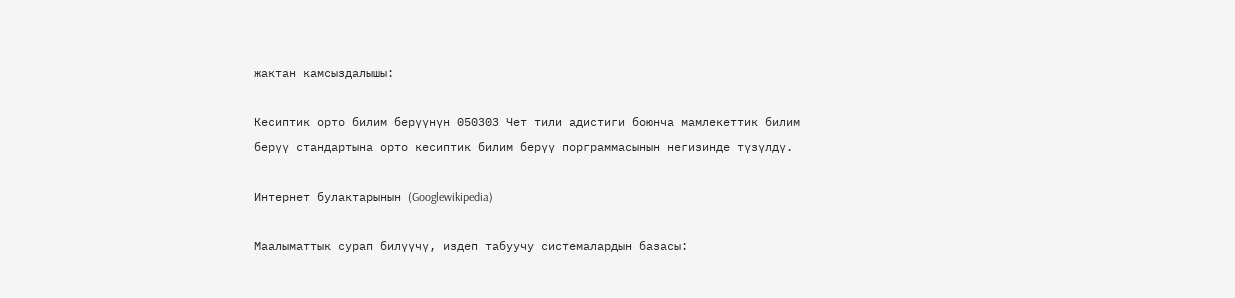жактан камсыздалышы:

Кесиптик орто билим берүүнүн 050303 Чет тили адистиги боюнча мамлекеттик билим берүү стандартына орто кесиптик билим берүү порграммасынын негизинде түзүлдү.

Интернет булактарынын (Googlewikipedia)

Маалыматтык сурап билүүчү, издеп табуучу системалардын базасы: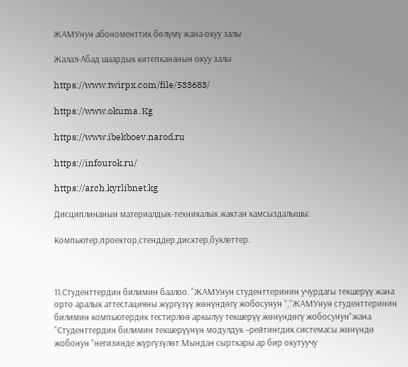ЖАМУнун абономенттик бөлүмү жана окуу залы

Жалал-Абад шаардык китепкананын окуу залы

https://www.twirpx.com/file/533683/

https://www.okuma. Kg

https://www.ibekboev.narod.ru

https://infourok.ru/

https://arch.kyrlibnet.kg

Дисциплинанын материалдык-техникалык жактан камсыздалышы:

Компьютер,проектор,стенддер,дисктер,буклеттер.



11.Студенттердин билимин баалоо. “ЖАМУнун студенттеринин учурдагы текшерүү жана орто аралык аттестацияны жүргүзүү жөнүндөгү жобосунун ”,”ЖАМУнун студенттеринин билимин компьютердик тестирлөө аркылуу текшерүү жөнүндөгү жобосунун”жана “Студенттердин билимин текшерүүнүн модулдук –рейтингдик системасы жөнүндө жобонун ”негизинде жүргүзүлөт.Мындан сырткары ар бир окутуучу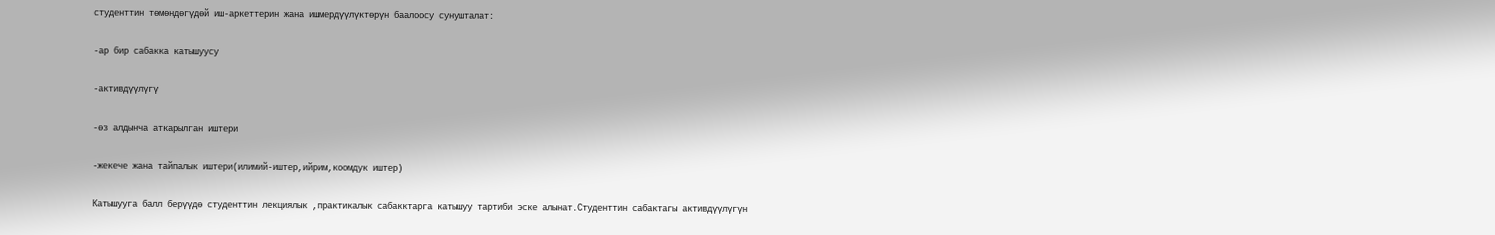студенттин төмөндөгүдөй иш-аркеттерин жана ишмердүүлүктөрүн баалоосу сунушталат:

-ар бир сабакка катышуусу

-активдүүлүгү

-өз алдынча аткарылган иштери

-жекече жана тайпалык иштери(илимий-иштер,ийрим,коомдук иштер)

Катышууга балл берүүдө студенттин лекциялык ,практикалык сабакктарга катышуу тартиби эске алынат.Студенттин сабактагы активдүүлүгүн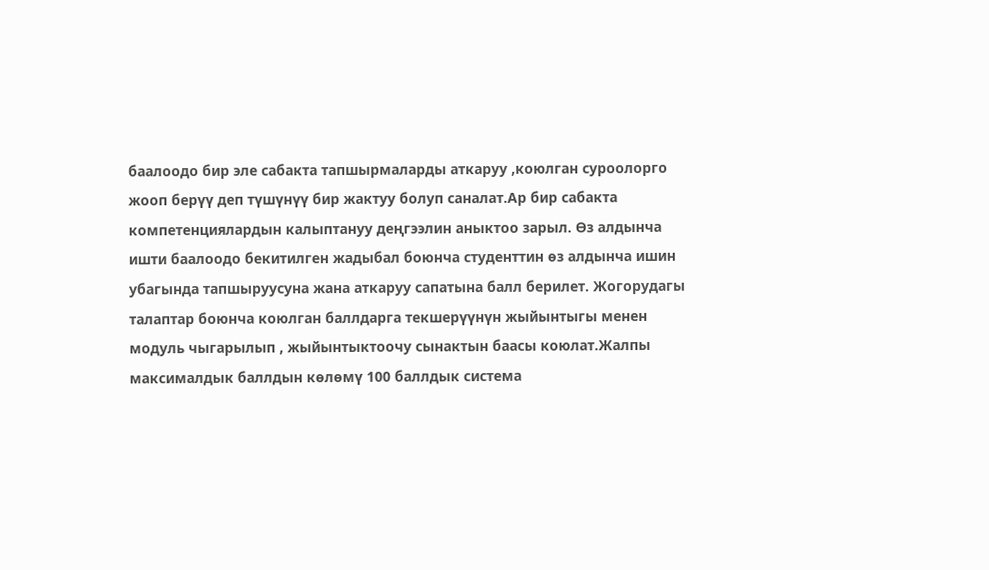баалоодо бир эле сабакта тапшырмаларды аткаруу ,коюлган суроолорго жооп берүү деп түшүнүү бир жактуу болуп саналат.Ар бир сабакта компетенциялардын калыптануу деңгээлин аныктоо зарыл. Өз алдынча ишти баалоодо бекитилген жадыбал боюнча студенттин өз алдынча ишин убагында тапшыруусуна жана аткаруу сапатына балл берилет. Жогорудагы талаптар боюнча коюлган баллдарга текшерүүнүн жыйынтыгы менен модуль чыгарылып , жыйынтыктоочу сынактын баасы коюлат.Жалпы максималдык баллдын көлөмү 100 баллдык система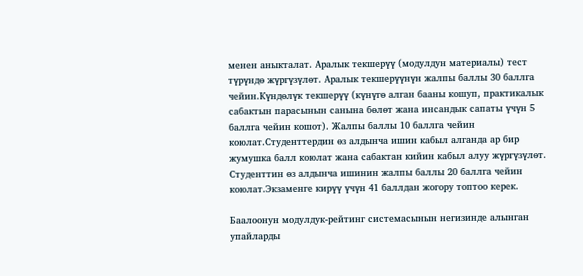менен аныкталат. Аралык текшерүү (модулдун материалы) тест түрүндө жүргүзүлөт. Аралык текшерүүнүн жалпы баллы 30 баллга чейин.Күндөлүк текшерүү (күнүгө алган бааны кошуп, практикалык сабактын парасынын санына бөлөт жана инсандык сапаты үчүн 5 баллга чейин кошот). Жалпы баллы 10 баллга чейин коюлат.Студенттердин өз алдынча ишин кабыл алганда ар бир жумушка балл коюлат жана сабактан кийин кабыл алуу жүргүзүлөт. Студенттин өз алдынча ишинин жалпы баллы 20 баллга чейин коюлат.Экзаменге кирүү үчүн 41 баллдан жогору топтоо керек.

Баалоонун модулдук-рейтинг системасынын негизинде алынган упайларды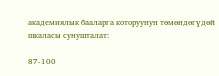академиялык бааларга которуунун төмөндөгүдөй шкаласы сунушталат:

87-100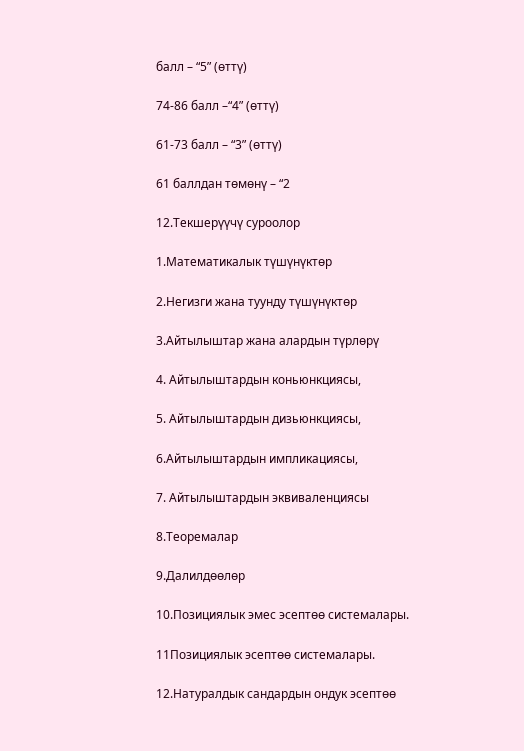балл – “5” (өттү)

74-86 балл –“4” (өттү)

61-73 балл – “3” (өттү)

61 баллдан төмөнү – “2

12.Текшерүүчү суроолор

1.Математикалык түшүнүктөр

2.Негизги жана туунду түшүнүктөр

3.Айтылыштар жана алардын түрлөрү

4. Айтылыштардын коньюнкциясы,

5. Айтылыштардын дизьюнкциясы,

6.Айтылыштардын импликациясы,

7. Айтылыштардын эквиваленциясы

8.Теоремалар

9.Далилдөөлөр

10.Позициялык эмес эсептөө системалары.

11Позициялык эсептөө системалары.

12.Натуралдык сандардын ондук эсептөө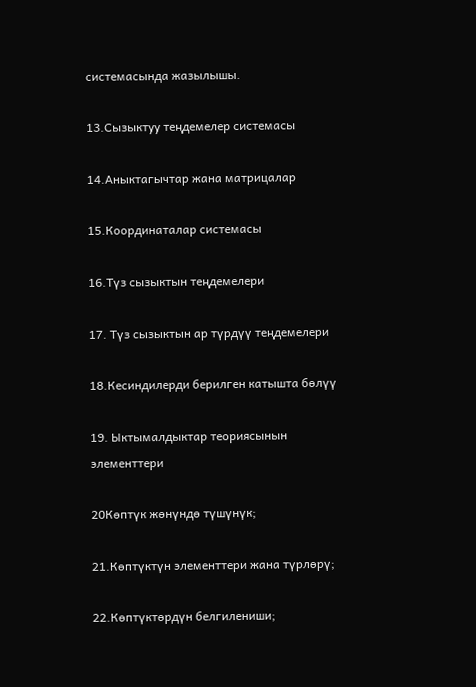системасында жазылышы.

13.Сызыктуу теңдемелер системасы

14.Аныктагычтар жана матрицалар

15.Координаталар системасы

16.Түз сызыктын теңдемелери

17. Түз сызыктын ар түрдүү теңдемелери

18.Кесиндилерди берилген катышта бөлүү

19. Ыктымалдыктар теориясынын элементтери

20Көптүк жөнүндө түшүнүк;

21.Көптүктүн элементтери жана түрлөрү;

22.Көптүктөрдүн белгилениши;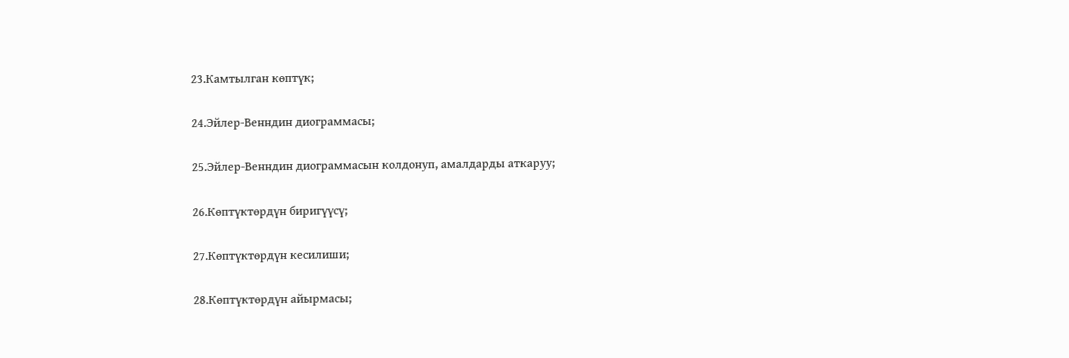23.Камтылган көптүк;

24.Эйлер-Венндин диограммасы;

25.Эйлер-Венндин диограммасын колдонуп, амалдарды аткаруу;

26.Көптүктөрдүн биригүүсү;

27.Көптүктөрдүн кесилиши;

28.Көптүктөрдүн айырмасы;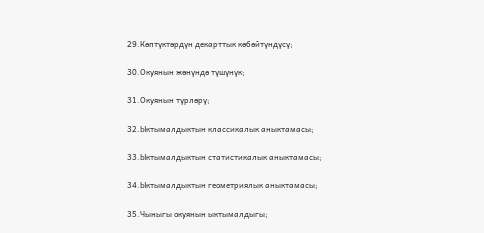29.Көптүктөрдүн декарттык көбөйтүндүсү;

30.Окуянын жөнүндө түшүнүк;

31.Окуянын түрлөрү;

32.Ыктымалдыктын классикалык аныктамасы;

33.Ыктымалдыктын статистикалык аныктамасы;

34.Ыктымалдыктын геометриялык аныктамасы;

35.Чыныгы окуянын ыктымалдыгы;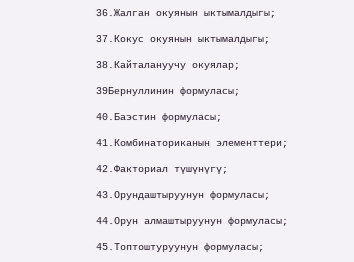36.Жалган окуянын ыктымалдыгы;

37.Кокус окуянын ыктымалдыгы;

38.Кайталануучу окуялар;

39Бернуллинин формуласы;

40.Баэстин формуласы;

41.Комбинаториканын элементтери;

42.Факториал түшүнүгү;

43.Орундаштыруунун формуласы;

44.Орун алмаштыруунун формуласы;

45.Топтоштуруунун формуласы;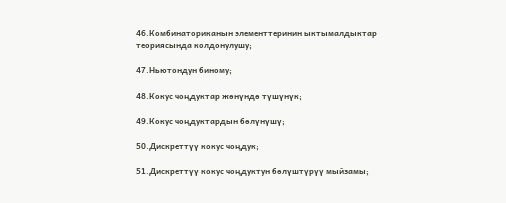46.Комбинаториканын элементтеринин ыктымалдыктар теориясында колдонулушу;

47.Ньютондун биному;

48.Кокус чоңдуктар жөнүндө түшүнүк;

49.Кокус чоңдуктардын бөлүнүшү;

50.Дискреттүү кокус чоңдук;

51.Дискреттүү кокус чоңдуктун бөлүштүрүү мыйзамы;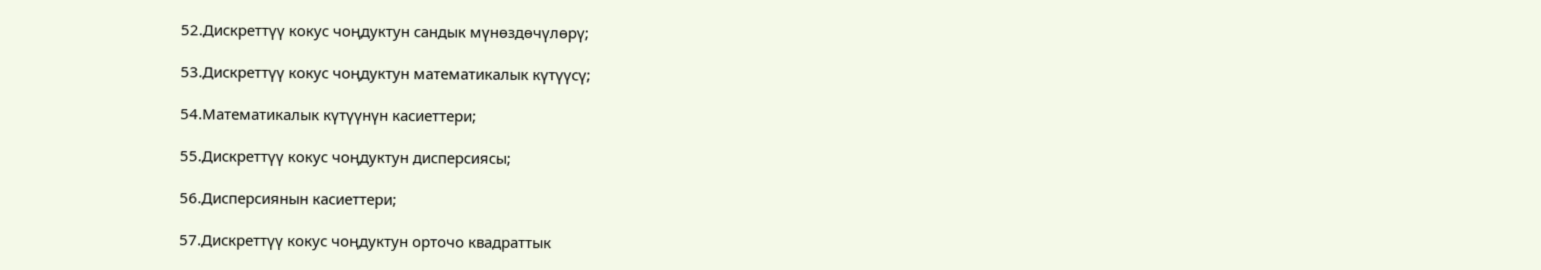52.Дискреттүү кокус чоңдуктун сандык мүнөздөчүлөрү;

53.Дискреттүү кокус чоңдуктун математикалык күтүүсү;

54.Математикалык күтүүнүн касиеттери;

55.Дискреттүү кокус чоңдуктун дисперсиясы;

56.Дисперсиянын касиеттери;

57.Дискреттүү кокус чоңдуктун орточо квадраттык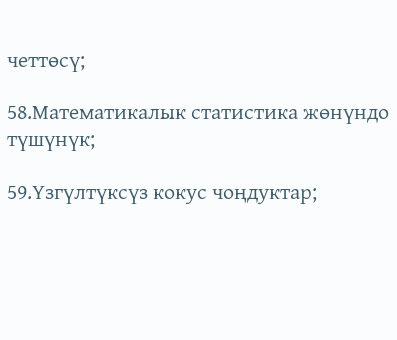четтөсү;

58.Математикалык статистика жөнүндо түшүнүк;

59.Үзгүлтүксүз кокус чоңдуктар;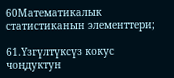60Математикалык статистиканын элементтери;

61.Үзгүлтүксүз кокус чоңдуктун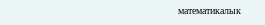математикалык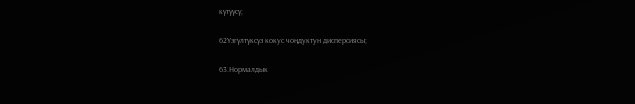күтүүсү;

62Үзгүлтүксүз кокус чоңдуктун дисперсиясы;

63.Нормалдык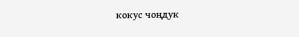кокус чоңдук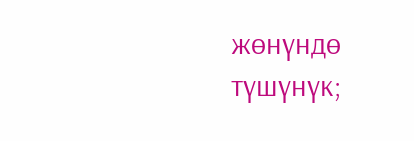жөнүндө түшүнүк;